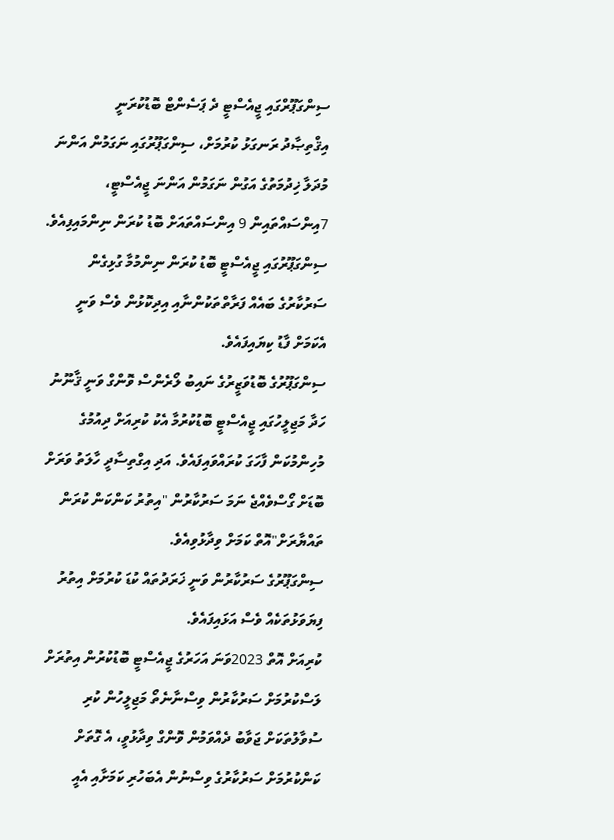ސިންގަޕޫރްގައި ޖީއެސްޓީ ދެ ޕަސެންޓް ބޮޑުކުރަނީ
އިޤްތިޞާދު ރަނގަޅު ކުރުމަށް، ސިންގަޕޫރުގައި ނަގަމުން އަންނަ މުދަލާ ޚިދުމަތުގެ އަގުން ނަގަމުން އަންނަ ޖީއެސްޓީ، 7އިންސައްތައިން 9 އިންސައްތައަށް ބޮޑު ކުރަން ނިންމައިފިއެވެ.
ސިންގަޕޫރުގައި ޖީއެސްޓީ ބޮޑު ކުރަން ނިންމުމާ ގުޅިގެން ސަރުކާރުގެ ބައެއް ފަރާތްތަކުންނާއި އިދިކޮޅުން ވެސް ވަނީ އެކަމަށް ފާޑު ކިޔައިފައެވެ.
ސިންގަޕޫރުގެ ބޮޑުވަޒީރުގެ ނައިބު ލޯރެންސް ވޮންގް ވަނީ ޤާނޫނު ހަދާ މަޖިލީހުގައި ޖީއެސްޓީ ބޮޑުކުރުމާ އެކު ކުރިއަށް ދިއުމުގެ މުހިންމުކަން ފާހަގަ ކުރައްވައިފައެވެ. އަދި އިގްތިސާދީ ހާލަތު ވަރަށް ބޮޑަށް ގޯސްވެއްޖެ ނަމަ ސަރުކާރުން "އިތުރު ކަންކަން ކުރަން ތައްޔާރަށް"އޮތް ކަމަށް ވިދާޅުވިއެވެ.
ސިންގަޕޫރުގެ ސަރުކާރުން ވަނީ ޚަރަދުތައް ކުޑަ ކުރުމަށް އިތުރު ފިޔަވަޅުތަކެއް ވެސް އަޅައިފައެވެ.
ކުރިއަށް އޮތް 2023ވަނަ އަހަރުގެ ޖީއެސްޓީ ބޮޑުކުރުން އިތުރަށް ލަސްކުރުމަށް ސަރުކާރުން ވިސްނާނެތޯ މަޖިލީހުން ކުރި ސުވާލުތަކަށް ޖަވާބު ދެއްވަމުން ވޮންގް ވިދާޅުވީ، އެ ގޮތަށް ކަންކުރުމަށް ސަރުކާރުގެ ވިސްނުން އެބަހުރި ކަމަށާއި އެއީ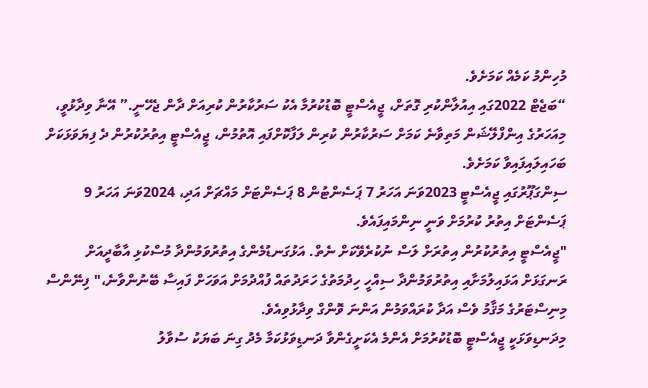މުހިންމު ކަމެއް ކަމަށެވެ.
“ބަޖެޓް 2022ގައި އިއުލާންކުރި ގޮތަށް، ޖީއެސްޓީ ބޮޑުކުރުމާ އެކު ސަރުކާރުން ކުރިއަށް ދާން ޖެހޭނީ.” އޭނާ ވިދާޅުވީ، މިއަހަރުގެ އިންފްލޭޝަން މަތިވާނެ ކަމަށް ސަރުކާރުން ކުރިން ލަފާކޮށްފައި އޮތުމުން، ޖީއެސްޓީ އިތުރުކުރުން ދެ ފިޔަވަޅަކަށް ބަހައިލައިފައިވާ ކަމަށެވެ.
ސިންގަޕޫރުގައި ޖީއެސްޓީ 2023ވަނަ އަހަރު 7 ޕަސެންޓުން 8 ޕަސެންޓަށް މައްޗަށް އަދި، 2024ވަނަ އަހަރު 9 ޕަސެންޓަށް އިތުރު ކުރުމަށް ވަނީ ނިންމައިފައެވެ.
"ޖީއެސްޓީ އިތުރުކުރުން އިތުރަށް ލަސް ނުކުރެވޭކަށް ނެތް. އަޅުގަނޑުމެންގެ އިތުރުވަމުންދާ މުސްކުޅި އާބާދީއަށް ރަނގަޅަށް އަޅައިލުމަށާއި އިތުރުވަމުންދާ ސިއްހީ ހިދުމަތުގެ ހަރަދުތައް ފުއްދުމަށް އަވަހަށް ފައިސާ ބޭނުންވާނެ،" ފިނޭންސް މިނިސްޓަރުގެ މަޤާމު ވެސް އަދާ ކުރައްވަމުން އަންނަ ވޮންގް ވިދާޅުވިއެވެ.
މިދަނޑިވަޅަކީ ޖީއެސްޓީ ބޮޑުކުރުމަށް އެންމެ އެކަށީގެންވާ ދަނޑިވަޅުކަމާ މެދު ގިނަ ބަޔަކު ސުވާލު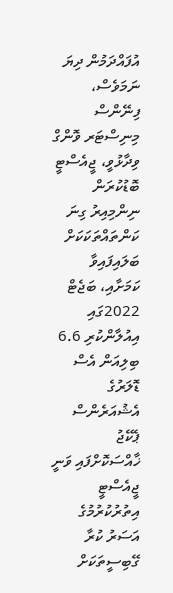އުފައްދަމުން ދިޔަ ނަމަވެސް، ފިނޭންސް މިނިސްޓަރ ވޮންގް ވިދާޅުވީ، ޖީއެސްޓީ ބޮޑުކުރަން ނިންމިއިރު ގިނަ ކަންތައްތަކަކަށް ބަލައިފައިވާ ކަމަށާއި، ބަޖެޓް 2022ގައި އިއުލާންކުރި 6.6 ބިލިއަން އެސް ޑޮލަރުގެ އެޝުއަރެންސް ޕެކޭޖު ޚާއްސަކޮށްފައި ވަނީ ޖީއެސްޓީ އިތުރުކުރުމުގެ އަސަރު ކުރާ ގޭބިސީތަކަށް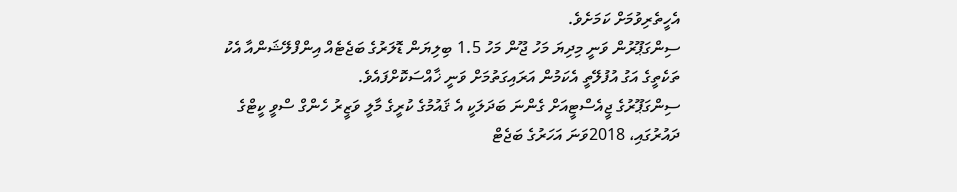އެހީތެރިވުމަށް ކަމަށެވެ.
ސިންގަޕޫރުން ވަނީ މިދިޔަ މަހު ޖޫން މަހު 1.5 ބިލިޔަން ޑޮލަރުގެ ބަޖެޓެއް އިންފްލޭޝަންއާ އެކު ތަކެތީގެ އަގު އުފުލޭތީ އެކަމުން އަރައިގަތުމަށް ވަނީ ޚާއްސަކޮށްފައެވެ.
ސިންގަޕޫރުގެ ޖީއެސްޓީއަށް ގެންނަ ބަދަލަކީ އެ ޤައުމުގެ ކުރީގެ މާލީ ވަޒީރު ހެންގް ސްވީ ކީޓްގެ ދައުރުގައި، 2018ވަނަ އަހަރުގެ ބަޖެޓް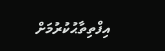އިފްތިތާޙުކުރުމަށް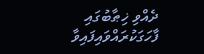ދެއްވި ޚިޠާބުގައި ފާހަގަކުރައްވައިފައިވާ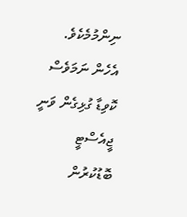ނިންމުމެކެވެ. އެހެން ނަމަވެސް ކޮވިޑާ ގުޅިގެން ވަނީ ޖީއެސްޓީ ބޮޑުކުރުން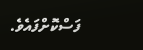ފަސްކޮށްފައެވެ.